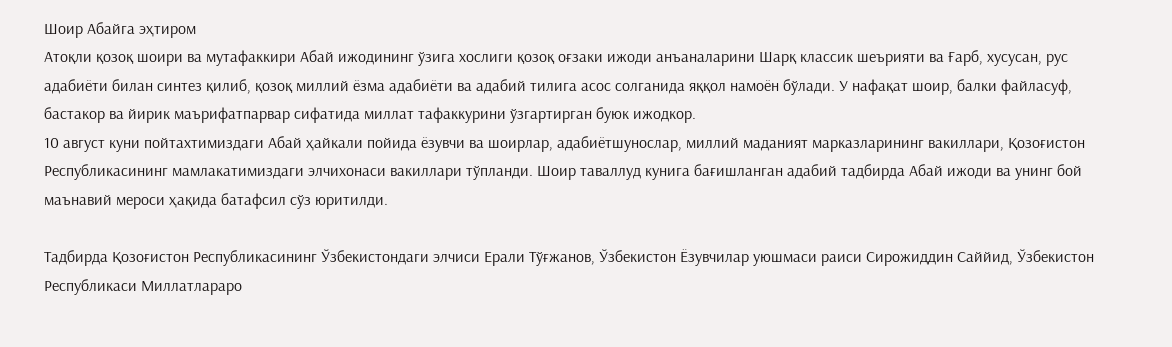Шоир Абайга эҳтиром
Атоқли қозоқ шоири ва мутафаккири Абай ижодининг ўзига хослиги қозоқ оғзаки ижоди анъаналарини Шарқ классик шеърияти ва Ғарб, хусусан, рус адабиёти билан синтез қилиб, қозоқ миллий ёзма адабиёти ва адабий тилига асос солганида яққол намоён бўлади. У нафақат шоир, балки файласуф, бастакор ва йирик маърифатпарвар сифатида миллат тафаккурини ўзгартирган буюк ижодкор.
10 август куни пойтахтимиздаги Абай ҳайкали пойида ёзувчи ва шоирлар, адабиётшунослар, миллий маданият марказларининг вакиллари, Қозоғистон Республикасининг мамлакатимиздаги элчихонаси вакиллари тўпланди. Шоир таваллуд кунига бағишланган адабий тадбирда Абай ижоди ва унинг бой маънавий мероси ҳақида батафсил сўз юритилди.

Тадбирда Қозоғистон Республикасининг Ўзбекистондаги элчиси Ерали Тўғжанов, Ўзбекистон Ёзувчилар уюшмаси раиси Сирожиддин Саййид, Ўзбекистон Республикаси Миллатлараро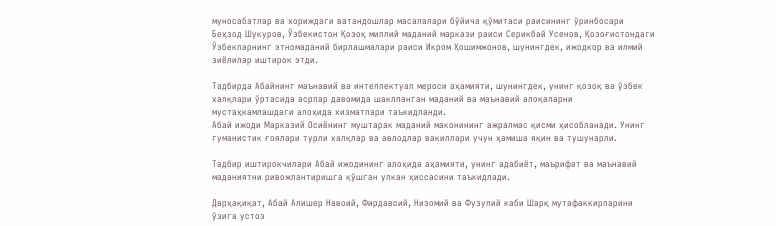муносабатлар ва хориждаги ватандошлар масалалари бўйича қўмитаси раисининг ўринбосари Беҳзод Шукуров, Ўзбекистон Қозоқ миллий маданий маркази раиси Серикбай Усенов, Қозоғистондаги Ўзбекларнинг этномаданий бирлашмалари раиси Икром Ҳошимжонов, шунингдек, ижодкор ва илмий зиёлилар иштирок этди.

Тадбирда Абайнинг маънавий ва интеллектуал мероси аҳамияти, шунингдек, унинг қозоқ ва ўзбек халқлари ўртасида асрлар давомида шаклланган маданий ва маънавий алоқаларни мустаҳкамлашдаги алоҳида хизматлари таъкидланди.
Абай ижоди Марказий Осиёнинг муштарак маданий маконининг ажралмас қисми ҳисобланади. Унинг гуманистик ғоялари турли халқлар ва авлодлар вакиллари учун ҳамиша яқин ва тушунарли.

Тадбир иштирокчилари Абай ижодининг алоҳида аҳамияти, унинг адабиёт, маърифат ва маънавий маданиятни ривожлантиришга қўшган улкан ҳиссасини таъкидлади.

Дарҳақиқат, Абай Алишер Навоий, Фирдавсий, Низомий ва Фузулий каби Шарқ мутафаккирларини ўзига устоз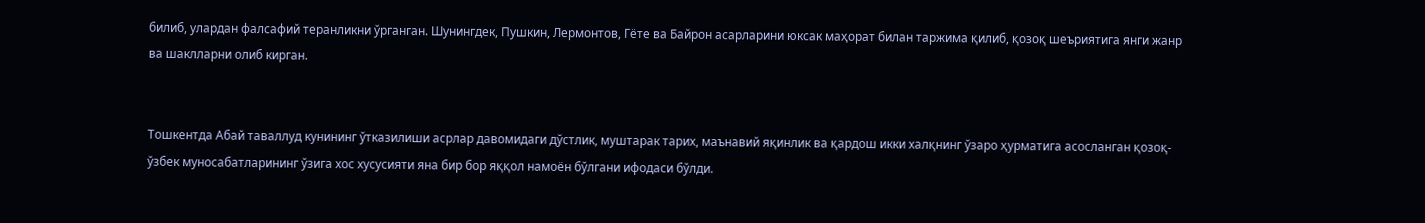билиб, улардан фалсафий теранликни ўрганган. Шунингдек, Пушкин, Лермонтов, Гёте ва Байрон асарларини юксак маҳорат билан таржима қилиб, қозоқ шеъриятига янги жанр ва шаклларни олиб кирган.


Тошкентда Абай таваллуд кунининг ўтказилиши асрлар давомидаги дўстлик, муштарак тарих, маънавий яқинлик ва қардош икки халқнинг ўзаро ҳурматига асосланган қозоқ-ўзбек муносабатларининг ўзига хос хусусияти яна бир бор яққол намоён бўлгани ифодаси бўлди.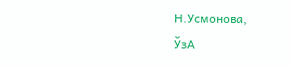Н.Усмонова,
ЎзА